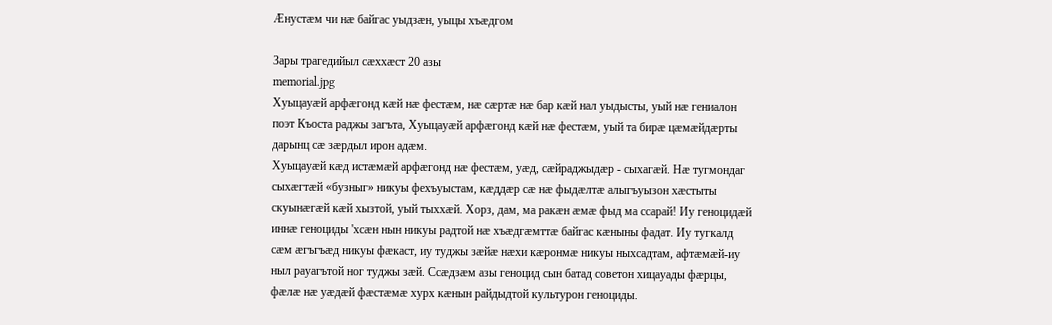Æнустæм чи нæ байгас уыдзæн, уыцы хъæдгом

Зары трагедийыл сæххæст 20 азы
memorial.jpg
Хуыцауæй арфæгонд кæй нæ фестæм, нæ сæртæ нæ бар кæй нал уыдысты, уый нæ гениалон поэт Къоста раджы загъта, Хуыцауæй арфæгонд кæй нæ фестæм, уый та бирæ цæмæйдæрты дарынц сæ зæрдыл ирон адæм.
Хуыцауæй кæд истæмæй арфæгонд нæ фестæм, уæд, сæйраджыдæр - сыхагæй. Нæ тугмондаг сыхæгтæй «бузныг» никуы фехъуыстам, кæддæр сæ нæ фыдæлтæ алыгъуызон хæстыты скуынæгæй кæй хызтой, уый тыххæй. Хорз, дам, ма ракæн æмæ фыд ма ссарай! Иу геноцидæй иннæ геноциды 'хсæн нын никуы радтой нæ хъæдгæмттæ байгас кæныны фадат. Иу тугкалд сæм æгъгъæд никуы фæкаст, иу туджы зæйæ нæхи кæронмæ никуы ныхсадтам, афтæмæй-иу ныл рауагътой ног туджы зæй. Ссæдзæм азы геноцид сын батад советон хицауады фæрцы, фæлæ нæ уæдæй фæстæмæ хурх кæнын райдыдтой культурон геноциды.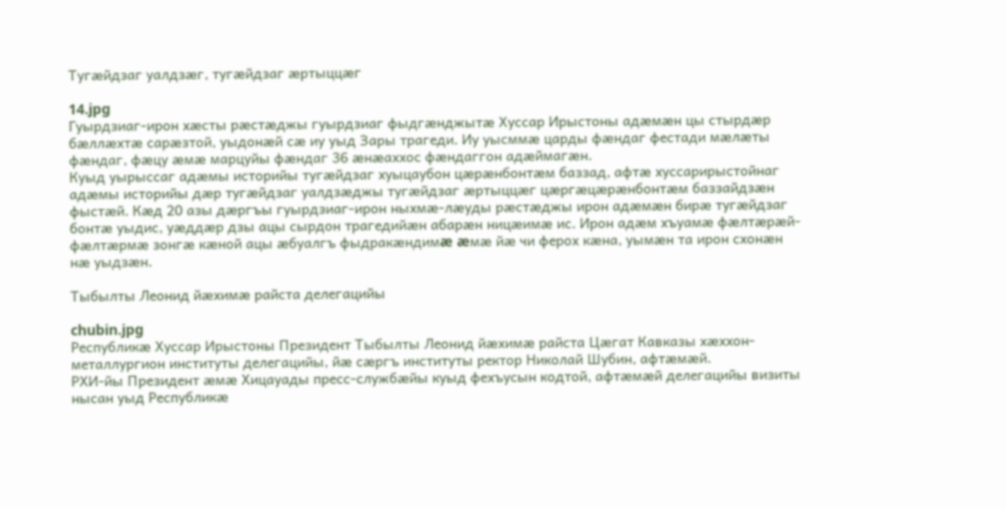Тугæйдзаг уалдзæг, тугæйдзаг æртыццæг

14.jpg
Гуырдзиаг-ирон хæсты рæстæджы гуырдзиаг фыдгæнджытæ Хуссар Ирыстоны адæмæн цы стырдæр бæллæхтæ сарæзтой, уыдонæй сæ иу уыд Зары трагеди. Иу уысммæ царды фæндаг фестади мæлæты фæндаг, фæцу æмæ марцуйы фæндаг 36 æнæаххос фæндаггон адæймагæн.
Куыд уырыссаг адæмы историйы тугæйдзаг хуыцаубон цæрæнбонтæм баззад, афтæ хуссарирыстойнаг адæмы историйы дæр тугæйдзаг уалдзæджы тугæйдзаг æртыццæг цæргæцæрæнбонтæм баззайдзæн фыстæй. Кæд 20 азы дæргъы гуырдзиаг-ирон ныхмæ-лæуды рæстæджы ирон адæмæн бирæ тугæйдзаг бонтæ уыдис, уæддæр дзы ацы сырдон трагедийæн абарæн ницæимæ ис. Ирон адæм хъуамæ фæлтæрæй-фæлтæрмæ зонгæ кæной ацы æбуалгъ фыдракæндимæ æмæ йæ чи ферох кæна, уымæн та ирон схонæн нæ уыдзæн.

Тыбылты Леонид йæхимæ райста делегацийы

chubin.jpg
Республикæ Хуссар Ирыстоны Президент Тыбылты Леонид йæхимæ райста Цæгат Кавказы хæххон-металлургион институты делегацийы, йæ сæргъ институты ректор Николай Шубин, афтæмæй.
РХИ-йы Президент æмæ Хицауады пресс-службæйы куыд фехъусын кодтой, афтæмæй делегацийы визиты нысан уыд Республикæ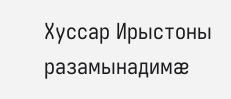Хуссар Ирыстоны разамынадимæ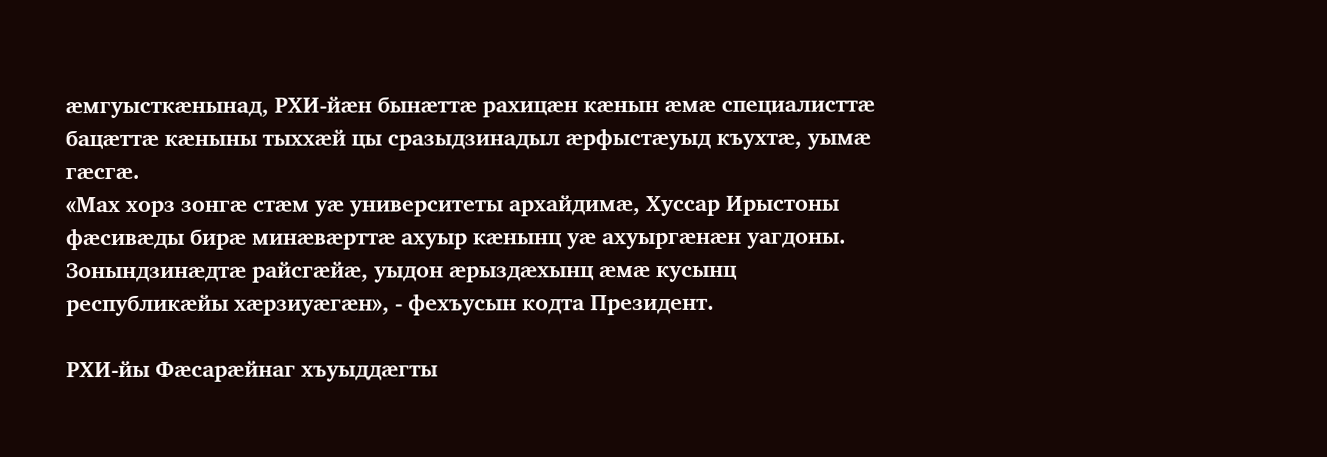æмгуысткæнынад, РХИ-йæн бынæттæ рахицæн кæнын æмæ специалисттæ бацæттæ кæныны тыххæй цы сразыдзинадыл æрфыстæуыд къухтæ, уымæ гæсгæ.
«Мах хорз зонгæ стæм уæ университеты архайдимæ, Хуссар Ирыстоны фæсивæды бирæ минæвæрттæ ахуыр кæнынц уæ ахуыргæнæн уагдоны. Зонындзинæдтæ райсгæйæ, уыдон æрыздæхынц æмæ кусынц республикæйы хæрзиуæгæн», - фехъусын кодта Президент.

РХИ-йы Фæсарæйнаг хъуыддæгты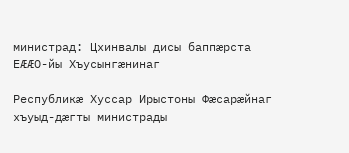министрад: Цхинвалы дисы баппæрста ЕÆÆО-йы Хъусынгæнинаг

Республикæ Хуссар Ирыстоны Фæсарæйнаг хъуыд-дæгты министрады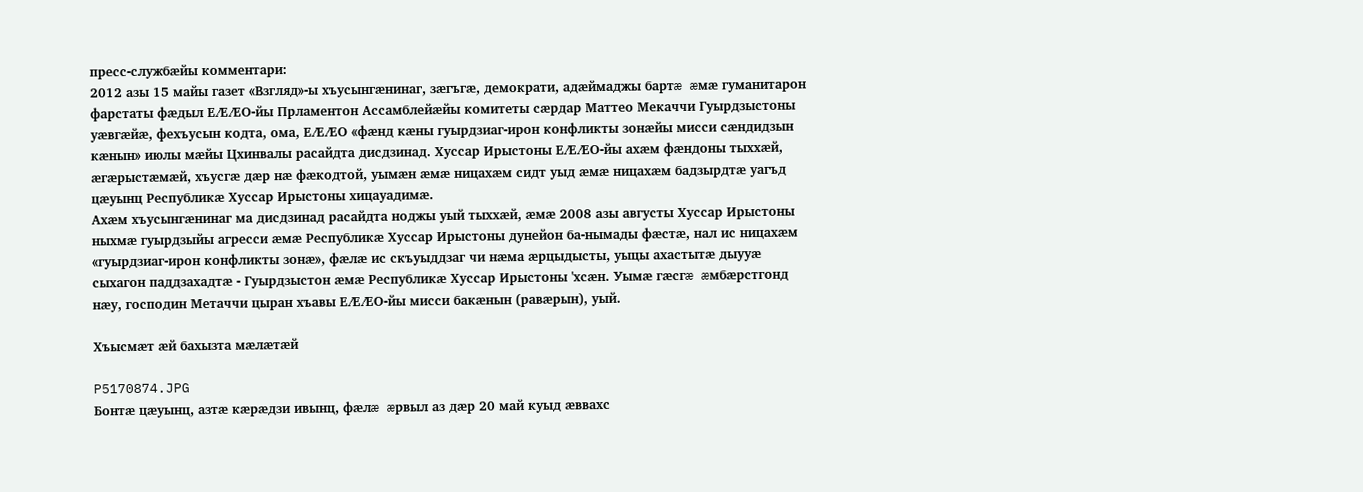пресс-службæйы комментари:
2012 азы 15 майы газет «Взгляд»-ы хъусынгæнинаг, зæгъгæ, демократи, адæймаджы бартæ æмæ гуманитарон фарстаты фæдыл ЕÆÆО-йы Прламентон Ассамблейæйы комитеты сæрдар Маттео Мекаччи Гуырдзыстоны уæвгæйæ, фехъусын кодта, ома, ЕÆÆО «фæнд кæны гуырдзиаг-ирон конфликты зонæйы мисси сæндидзын кæнын» июлы мæйы Цхинвалы расайдта дисдзинад. Хуссар Ирыстоны ЕÆÆО-йы ахæм фæндоны тыххæй, æгæрыстæмæй, хъусгæ дæр нæ фæкодтой, уымæн æмæ ницахæм сидт уыд æмæ ницахæм бадзырдтæ уагъд цæуынц Республикæ Хуссар Ирыстоны хицауадимæ.
Ахæм хъусынгæнинаг ма дисдзинад расайдта ноджы уый тыххæй, æмæ 2008 азы августы Хуссар Ирыстоны ныхмæ гуырдзыйы агресси æмæ Республикæ Хуссар Ирыстоны дунейон ба-нымады фæстæ, нал ис ницахæм «гуырдзиаг-ирон конфликты зонæ», фæлæ ис скъуыддзаг чи нæма æрцыдысты, уыцы ахастытæ дыууæ сыхагон паддзахадтæ - Гуырдзыстон æмæ Республикæ Хуссар Ирыстоны 'хсæн. Уымæ гæсгæ æмбæрстгонд нæу, господин Метаччи цыран хъавы ЕÆÆО-йы мисси бакæнын (равæрын), уый.

Хъысмæт æй бахызта мæлæтæй

P5170874.JPG
Бонтæ цæуынц, азтæ кæрæдзи ивынц, фæлæ æрвыл аз дæр 20 май куыд æввахс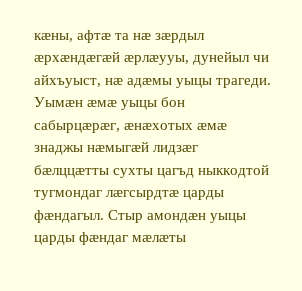кæны, афтæ та нæ зæрдыл æрхæндæгæй æрлæууы, дунейыл чи айхъуыст, нæ адæмы уыцы трагеди. Уымæн æмæ уыцы бон сабырцæрæг, æнæхотых æмæ знаджы нæмыгæй лидзæг бæлццæтты сухты цагъд ныккодтой тугмондаг лæгсырдтæ царды фæндагыл. Стыр амондæн уыцы царды фæндаг мæлæты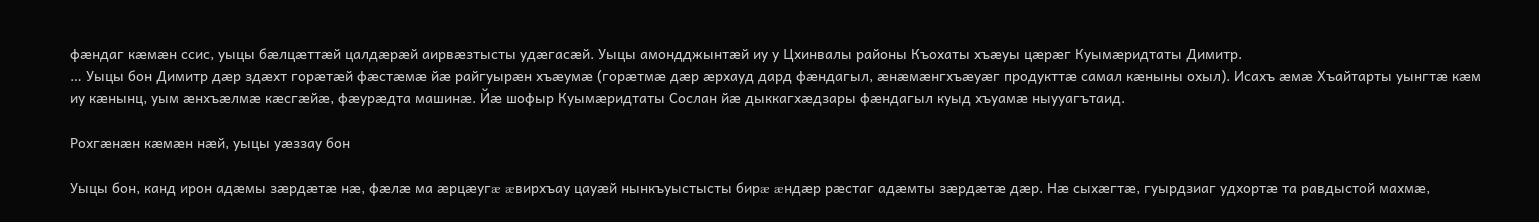фæндаг кæмæн ссис, уыцы бæлцæттæй цалдæрæй аирвæзтысты удæгасæй. Уыцы амондджынтæй иу у Цхинвалы районы Къохаты хъæуы цæрæг Куымæридтаты Димитр.
… Уыцы бон Димитр дæр здæхт горæтæй фæстæмæ йæ райгуырæн хъæумæ (горæтмæ дæр æрхауд дард фæндагыл, æнæмæнгхъæуæг продукттæ самал кæныны охыл). Исахъ æмæ Хъайтарты уынгтæ кæм иу кæнынц, уым æнхъæлмæ кæсгæйæ, фæурæдта машинæ. Йæ шофыр Куымæридтаты Сослан йæ дыккагхæдзары фæндагыл куыд хъуамæ ныууагътаид.

Рохгæнæн кæмæн нæй, уыцы уæззау бон

Уыцы бон, канд ирон адæмы зæрдæтæ нæ, фæлæ ма æрцæугæ æвирхъау цауæй нынкъуыстысты бирæ æндæр рæстаг адæмты зæрдæтæ дæр. Нæ сыхæгтæ, гуырдзиаг удхортæ та равдыстой махмæ,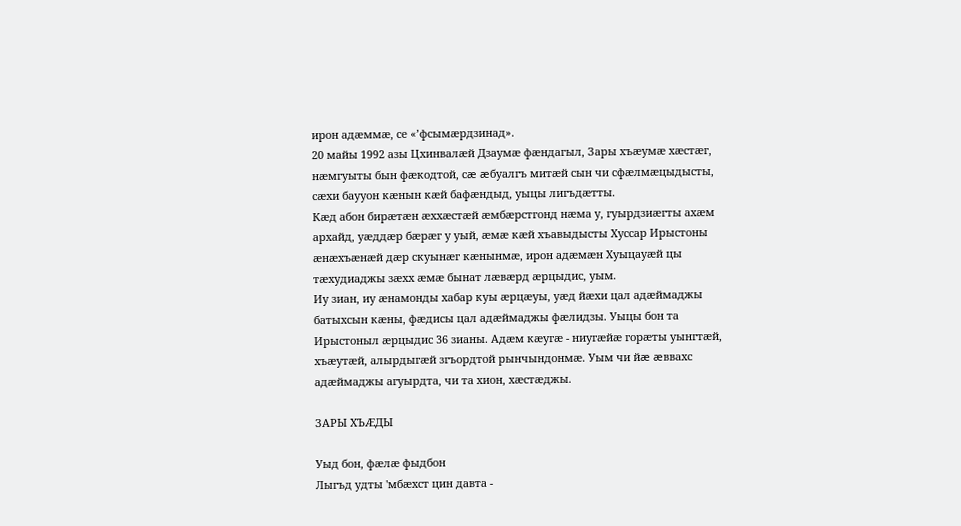ирон адæммæ, се «’фсымæрдзинад».
20 майы 1992 азы Цхинвалæй Дзаумæ фæндагыл, Зары хъæумæ хæстæг, нæмгуыты бын фæкодтой, сæ æбуалгъ митæй сын чи сфæлмæцыдысты, сæхи баууон кæнын кæй бафæндыд, уыцы лигъдæтты.
Кæд абон бирæтæн æххæстæй æмбæрстгонд нæма у, гуырдзиæгты ахæм архайд, уæддæр бæрæг у уый, æмæ кæй хъавыдысты Хуссар Ирыстоны æнæхъæнæй дæр скуынæг кæнынмæ, ирон адæмæн Хуыцауæй цы тæхудиаджы зæхх æмæ бынат лæвæрд æрцыдис, уым.
Иу зиан, иу æнамонды хабар куы æрцæуы, уæд йæхи цал адæймаджы батыхсын кæны, фæдисы цал адæймаджы фæлидзы. Уыцы бон та Ирыстоныл æрцыдис 36 зианы. Адæм кæугæ - ниугæйæ горæты уынгтæй, хъæутæй, алырдыгæй згъордтой рынчындонмæ. Уым чи йæ æввахс адæймаджы агуырдта, чи та хион, хæстæджы.

ЗАРЫ ХЪÆДЫ

Уыд бон, фæлæ фыдбон
Лыгъд удты 'мбæхст цин давта -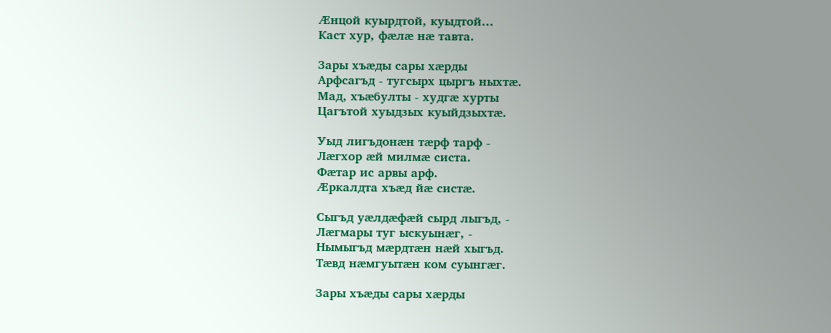Æнцой куырдтой, куыдтой…
Каст хур, фæлæ нæ тавта.

Зары хъæды сары хæрды
Арфсагъд - тугсырх цыргъ ныхтæ.
Мад, хъæбулты - худгæ хурты
Цагътой хуыдзых куыйдзыхтæ.

Уыд лигъдонæн тæрф тарф -
Лæгхор æй милмæ систа.
Фæтар ис арвы арф.
Æркалдта хъæд йæ систæ.

Сыгъд уæлдæфæй сырд лыгъд, -
Лæгмары туг ыскуынæг, -
Нымыгъд мæрдтæн нæй хыгъд.
Тæвд нæмгуытæн ком суынгæг.

Зары хъæды сары хæрды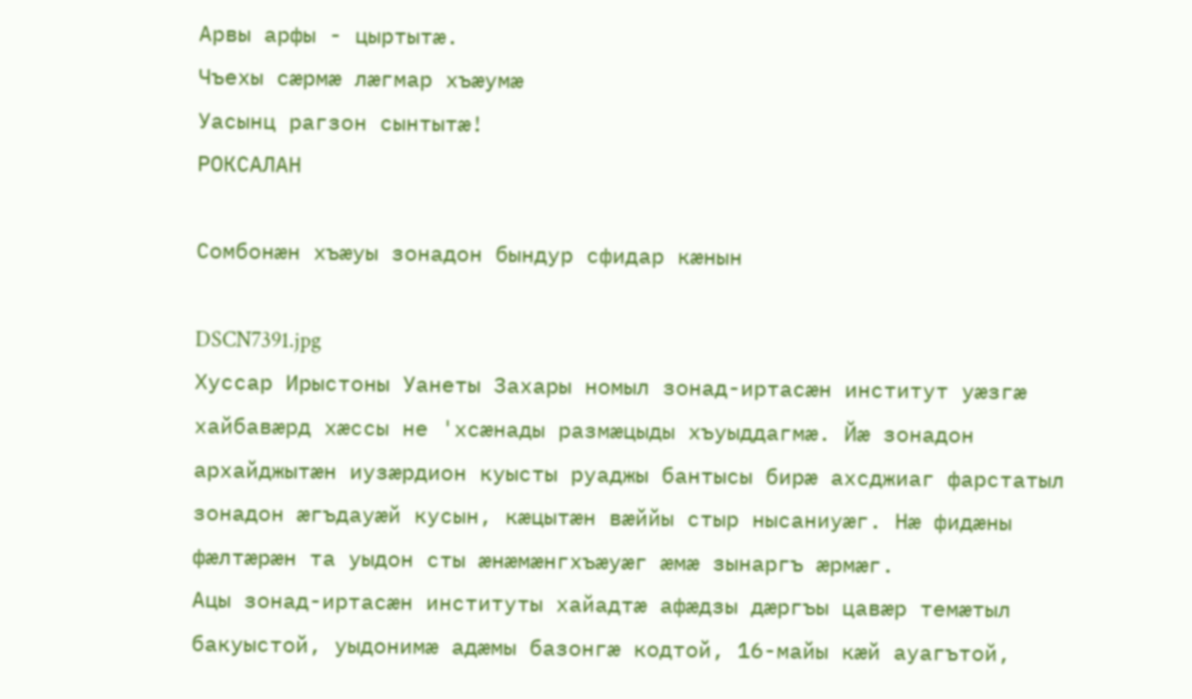Арвы арфы - цыртытæ.
Чъехы сæрмæ лæгмар хъæумæ
Уасынц рагзон сынтытæ!
РОКСАЛАН

Сомбонæн хъæуы зонадон бындур сфидар кæнын

DSCN7391.jpg
Хуссар Ирыстоны Уанеты Захары номыл зонад-иртасæн институт уæзгæ хайбавæрд хæссы не 'хсæнады размæцыды хъуыддагмæ. Йæ зонадон архайджытæн иузæрдион куысты руаджы бантысы бирæ ахсджиаг фарстатыл зонадон æгъдауæй кусын, кæцытæн вæййы стыр нысаниуæг. Нæ фидæны фæлтæрæн та уыдон сты æнæмæнгхъæуæг æмæ зынаргъ æрмæг.
Ацы зонад-иртасæн институты хайадтæ афæдзы дæргъы цавæр темæтыл бакуыстой, уыдонимæ адæмы базонгæ кодтой, 16-майы кæй ауагътой,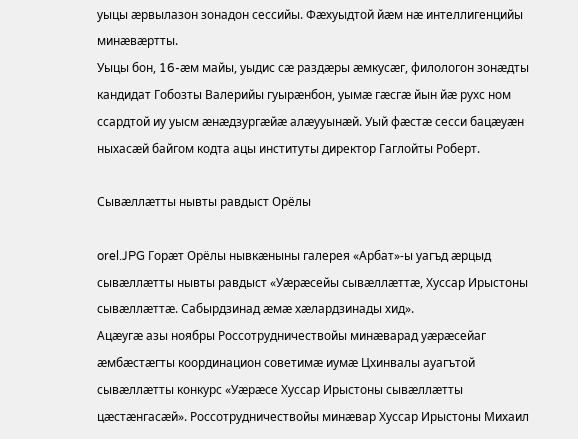уыцы æрвылазон зонадон сессийы. Фæхуыдтой йæм нæ интеллигенцийы минæвæртты.
Уыцы бон, 16-æм майы, уыдис сæ раздæры æмкусæг, филологон зонæдты кандидат Гобозты Валерийы гуырæнбон, уымæ гæсгæ йын йæ рухс ном ссардтой иу уысм æнæдзургæйæ алæууынæй. Уый фæстæ сесси бацæуæн ныхасæй байгом кодта ацы институты директор Гаглойты Роберт.

Сывæллæтты нывты равдыст Орёлы

orel.JPG Горæт Орёлы нывкæныны галерея «Арбат»-ы уагъд æрцыд сывæллæтты нывты равдыст «Уæрæсейы сывæллæттæ, Хуссар Ирыстоны сывæллæттæ. Сабырдзинад æмæ хæлардзинады хид».
Ацæугæ азы ноябры Россотрудничествойы минæварад уæрæсейаг æмбæстæгты координацион советимæ иумæ Цхинвалы ауагътой сывæллæтты конкурс «Уæрæсе Хуссар Ирыстоны сывæллæтты цæстæнгасæй». Россотрудничествойы минæвар Хуссар Ирыстоны Михаил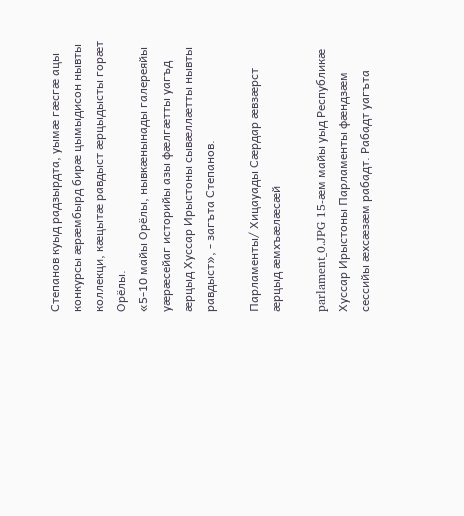Степанов куыд радзырдта, уымæ гæсгæ ацы конкурсы æрæмбырд бирæ цымыдисон нывты коллекци, кæцытæ равдыст æрцыдысты горæт Орёлы.
«5-10 майы Орёлы, нывкæнынады галереяйы уæрæсейаг историйы азы фæлгæтты уагъд æрцыд Хуссар Ирыстоны сывæллæтты нывты равдыст», - загъта Степанов.

Парламенты/ Хицауады Сæрдар æвзæрст æрцыд æмхъæлæсæй

parlament_0.JPG 15-æм майы уыд Республикæ Хуссар Ирыстоны Парламенты фæндзæм сессийы æхсæзæм рабадт. Рабадт уагъта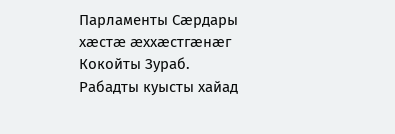Парламенты Сæрдары хæстæ æххæстгæнæг Кокойты Зураб.
Рабадты куысты хайад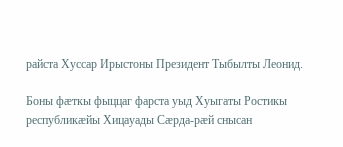райста Хуссар Ирыстоны Президент Тыбылты Леонид.

Боны фæткы фыццаг фарста уыд Хуыгаты Ростикы республикæйы Хицауады Сæрда-рæй снысан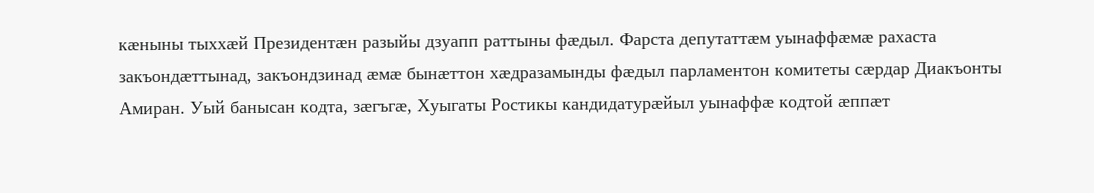кæныны тыххæй Президентæн разыйы дзуапп раттыны фæдыл. Фарста депутаттæм уынаффæмæ рахаста закъондæттынад, закъондзинад æмæ бынæттон хæдразамынды фæдыл парламентон комитеты сæрдар Диакъонты Амиран. Уый банысан кодта, зæгъгæ, Хуыгаты Ростикы кандидатурæйыл уынаффæ кодтой æппæт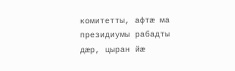комитетты, афтæ ма президиумы рабадты дæр, цыран йæ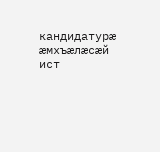кандидатурæ æмхъæлæсæй ист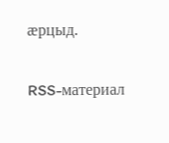æрцыд.

RSS-материал